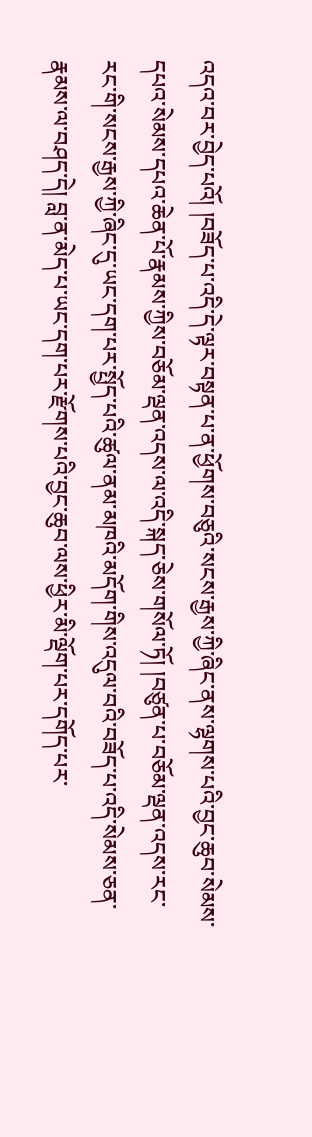འདའ་བར་བྱེད་པའོ། །བཟོད་པ་འདི་དེ་ལྟར་བསྟན་པ་ན་ཕྱོགས་བཅུའི་སངས་རྒྱས་ཀྱི་ཞིང་ནས་ལྷགས་པའི་བྱང་ཆུབ་སེམས་དཔའ་སེམས་དཔའ་ཆེན་པོ་རྣམས་ཀྱིས་བཅོམ་ལྡན་འདས་ལ་འདི་སྐད་ཅེས་གསོལ་ཏོ། །བཙུན་པ་བཅོམ་ལྡན་འདས་རང་རང་གི་སངས་རྒྱས་ཀྱི་ཞིང་དུ་ཡང་དག་པར་སྤྱོད་པའི་ཚུལ་ནམ་མཁའི་མདོག་གིས་འདུལ་བའི་བཟོད་པ་འདི་སེམས་ཅན་རྣམས་ལ་བཤད་དེ། བླ་ན་མེད་པ་ཡང་དག་པར་རྫོགས་པའི་བྱང་ཆུབ་ལས་ཕྱིར་མི་ལྡོག་པར་དགོད་པར་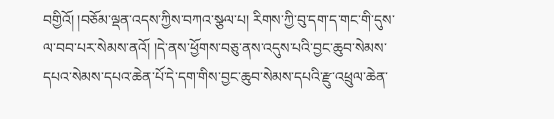བགྱིའོ། །བཅོམ་ལྡན་འདས་ཀྱིས་བཀའ་སྩལ་པ། རིགས་ཀྱི་བུ་དག་ད་གང་གི་དུས་ལ་བབ་པར་སེམས་ནའོ། །དེ་ནས་ཕྱོགས་བཅུ་ནས་འདུས་པའི་བྱང་ཆུབ་སེམས་དཔའ་སེམས་དཔའ་ཆེན་པོ་དེ་དག་གིས་བྱང་ཆུབ་སེམས་དཔའི་རྫུ་འཕྲུལ་ཆེན་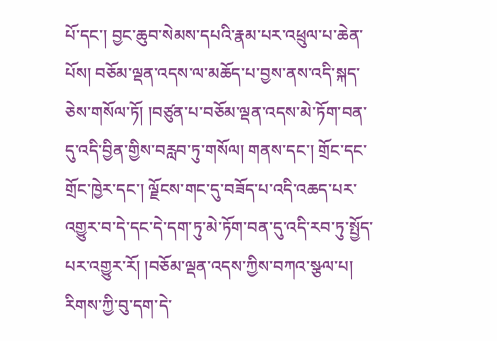པོ་དང་། བྱང་ཆུབ་སེམས་དཔའི་རྣམ་པར་འཕྲུལ་པ་ཆེན་པོས། བཅོམ་ལྡན་འདས་ལ་མཆོད་པ་བྱས་ནས་འདི་སྐད་ཅེས་གསོལ་ཏོ། །བཙུན་པ་བཅོམ་ལྡན་འདས་མེ་ཏོག་བན་དུ་འདི་བྱིན་གྱིས་བརླབ་ཏུ་གསོལ། གནས་དང་། གྲོང་དང་གྲོང་ཁྱེར་དང་། ལྗོངས་གང་དུ་བཟོད་པ་འདི་འཆད་པར་འགྱུར་བ་དེ་དང་དེ་དག་ཏུ་མེ་ཏོག་བན་དུ་འདི་རབ་ཏུ་སྤྱོད་པར་འགྱུར་རོ། །བཅོམ་ལྡན་འདས་ཀྱིས་བཀའ་སྩལ་པ། རིགས་ཀྱི་བུ་དག་དེ་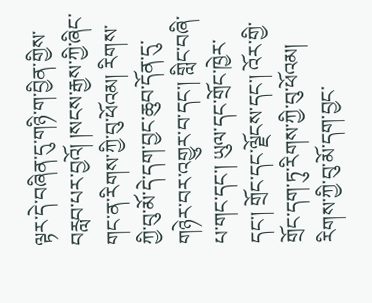ལྟར་དེ་བཞིན་དུ་གཉི་ག་བྱིན་གྱིས་བརླབ་པར་བྱའོ། །སངས་རྒྱས་ཀྱི་ཞིང་གང་ན་རིགས་ཀྱི་བུ་ཕོའམ། རིགས་ཀྱི་བུ་མོ་དེ་དག་བྱང་ཆུབ་དོན་དུ་གཉེར་བར་འགྱུར་བ་དང་། གླིང་བཞི་པ་གང་དང་། ཡུལ་དང་གྲོང་ཁྱེར་དང་། གྲོང་དང་ལྗོངས་དང་། འོར་གྱི་གྲོང་དག་ཏུ་རིགས་ཀྱི་བུ་ཕོའམ། རིགས་ཀྱི་བུ་མོ་དག་བྱང་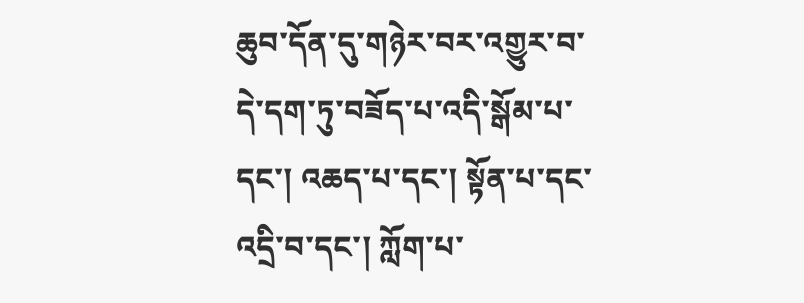ཆུབ་དོན་དུ་གཉེར་བར་འགྱུར་བ་དེ་དག་ཏུ་བཟོད་པ་འདི་སྒོམ་པ་དང་། འཆད་པ་དང་། སྟོན་པ་དང་འདྲི་བ་དང་། ཀློག་པ་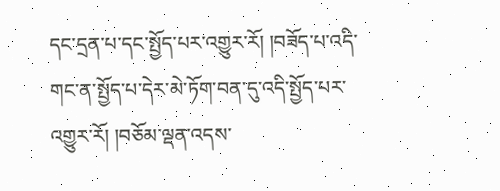དང་དྲན་པ་དང་སྤྱོད་པར་འགྱུར་རོ། །བཟོད་པ་འདི་གང་ན་སྤྱོད་པ་དེར་མེ་ཏོག་བན་དུ་འདི་སྤྱོད་པར་འགྱུར་རོ། །བཅོམ་ལྡན་འདས་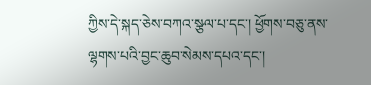ཀྱིས་དེ་སྐད་ཅེས་བཀའ་སྩལ་པ་དང་། ཕྱོགས་བཅུ་ནས་ལྷགས་པའི་བྱང་ཆུབ་སེམས་དཔའ་དང་།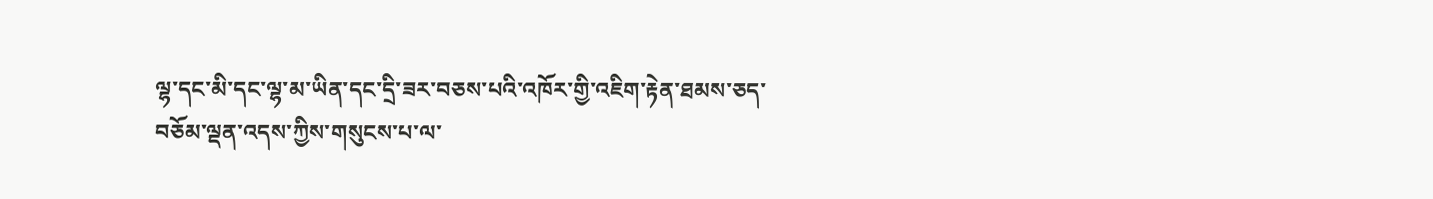ལྷ་དང་མི་དང་ལྷ་མ་ཡིན་དང་དྲི་ཟར་བཅས་པའི་འཁོར་གྱི་འཇིག་རྟེན་ཐམས་ཅད་བཅོམ་ལྡན་འདས་ཀྱིས་གསུངས་པ་ལ་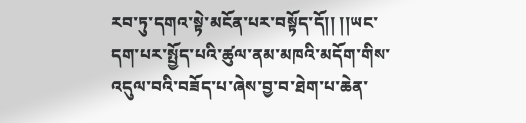རབ་ཏུ་དགའ་སྟེ་མངོན་པར་བསྟོད་དོ།། །།ཡང་དག་པར་སྤྱོད་པའི་ཚུལ་ནམ་མཁའི་མདོག་གིས་འདུལ་བའི་བཟོད་པ་ཞེས་བྱ་བ་ཐེག་པ་ཆེན་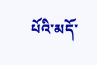པོའི་མདོ་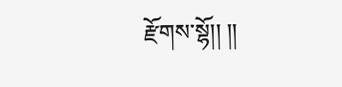རྫོགས་སྷོ།། །།